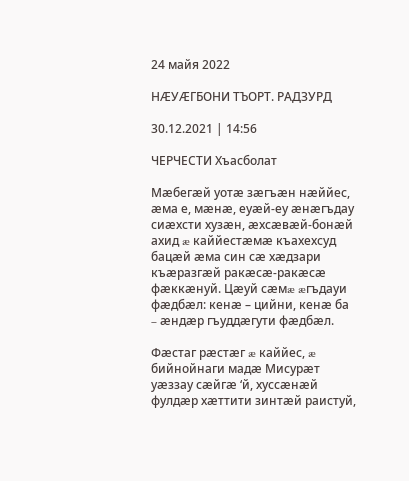24 майя 2022

НӔУӔГБОНИ ТЪОРТ. РАДЗУРД

30.12.2021 | 14:56

ЧЕРЧЕСТИ Хъасболат

Мæбегæй уотæ зæгъæн нæййес, æма е, мæнæ, еуæй-еу æнæгъдау сиæхсти хузæн, æхсæвæй-бонæй ахид æ каййестæмæ къахехсуд бацæй æма син сæ хæдзари къæразгæй ракæсæ-ракæсæ фæккæнуй. Цæуй сæмæ æгъдауи фæдбæл: кенæ – цийни, кенæ ба – æндæр гъуддæгути фæдбæл.

Фæстаг рæстæг æ каййес, æ бийнойнаги мадæ Мисурæт уæззау сæйгæ ‘й, хуссæнæй фулдæр хæттити зинтæй раистуй,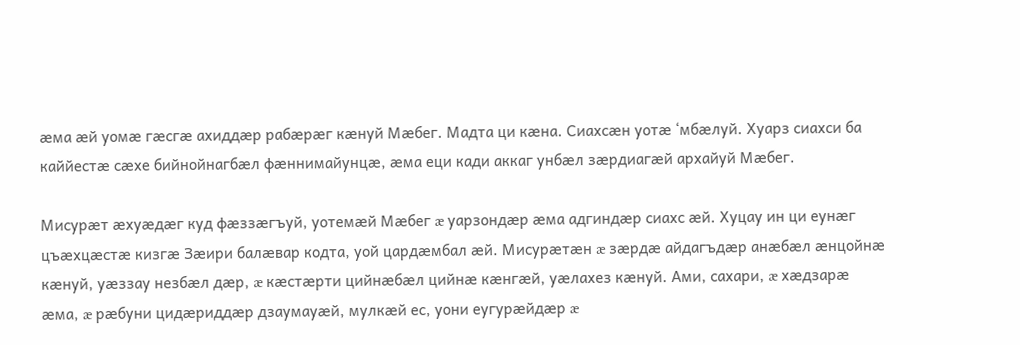æма æй уомæ гæсгæ ахиддæр рабæрæг кæнуй Мæбег. Мадта ци кæна. Сиахсæн уотæ ‘мбæлуй. Хуарз сиахси ба каййестæ сæхе бийнойнагбæл фæннимайунцæ, æма еци кади аккаг унбæл зæрдиагæй архайуй Мæбег.

Мисурæт æхуæдæг куд фæззæгъуй, уотемæй Мæбег æ уарзондæр æма адгиндæр сиахс æй. Хуцау ин ци еунæг цъæхцæстæ кизгæ Зæири балæвар кодта, уой цардæмбал æй. Мисурæтæн æ зæрдæ айдагъдæр анæбæл æнцойнæ кæнуй, уæззау незбæл дæр, æ кæстæрти цийнæбæл цийнæ кæнгæй, уæлахез кæнуй. Ами, сахари, æ хæдзарæ æма, æ рæбуни цидæриддæр дзаумауæй, мулкæй ес, уони еугурæйдæр æ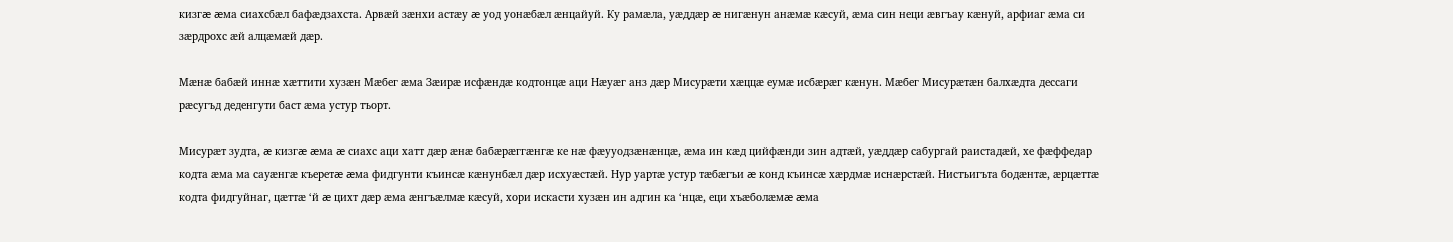кизгæ æма сиахсбæл бафæдзахста. Арвæй зæнхи астæу æ уод уонæбæл æнцайуй. Ку рамæла, уæддæр æ нигæнун анæмæ кæсуй, æма син неци æвгъау кæнуй, арфиаг æма си зæрдрохс æй алцæмæй дæр.

Мæнæ бабæй иннæ хæттити хузæн Мæбег æма Зæирæ исфæндæ кодтонцæ аци Нæуæг анз дæр Мисурæти хæццæ еумæ исбæрæг кæнун. Мæбег Мисурæтæн балхæдта дессаги рæсугъд деденгути баст æма устур тъорт.

Мисурæт зудта, æ кизгæ æма æ сиахс аци хатт дæр æнæ бабæрæггæнгæ ке нæ фæууодзæнæнцæ, æма ин кæд цийфæнди зин адтæй, уæддæр сабургай раистадæй, хе фæффедар кодта æма ма сауæнгæ къеретæ æма фидгунти къинсæ кæнунбæл дæр исхуæстæй. Нур уартæ устур тæбæгъи æ конд къинсæ хæрдмæ иснæрстæй. Нистъигъта бодæнтæ, æрцæттæ кодта фидгуйнаг, цæттæ ‘й æ цихт дæр æма æнгъæлмæ кæсуй, хори искасти хузæн ин адгин ка ‘нцæ, еци хъæболæмæ æма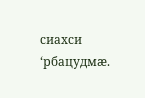сиахси ‘рбацудмæ.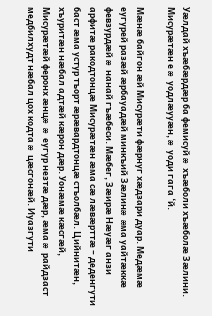Уæлдай хъæбæрдæр ба фемисуй æ хъæболи хъæболæ Зæлини. Мисурæтæн е æ уодлæууæн, æ уоди гага ‘й.

Мæнæ байгон æй Мисурæти фæрнуг хæдзари дуар. Медæмæ еугурей разæй æрбауадæй минкъий Зæлинæ æма уайтæккæ февзурдæй æ нанай гъæбеси. Мæбег, Зæирæ Нæуæг анзи арфитæ ракодтонцæ Мисурæтæн æма сæ лæвæрттæ – деденгути баст æма устур тъорт æрæвардтонцæ стъолбæл. Цийнитæн, хъуритæн нæбал адтæй кæрон дæр. Уонæмæ кæсгæй, Мисурæтæй феронх æнцæ æ еугур незтæ дæр, æма æ райдзаст медбилхудт нæбал цох кодта æ цæсгонæй. Иуазгути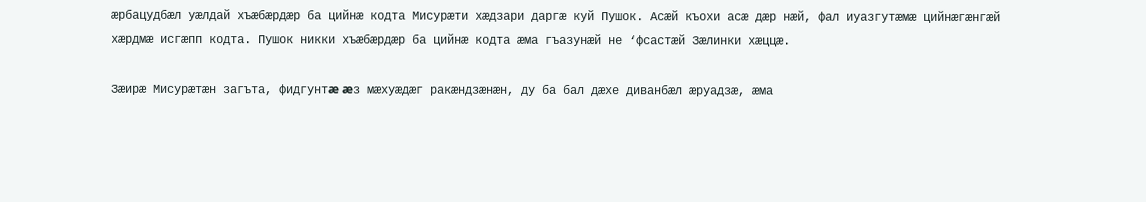æрбацудбæл уæлдай хъæбæрдæр ба цийнæ кодта Мисурæти хæдзари даргæ куй Пушок. Асæй къохи асæ дæр нæй, фал иуазгутæмæ цийнæгæнгæй хæрдмæ исгæпп кодта. Пушок никки хъæбæрдæр ба цийнæ кодта æма гъазунæй не ‘фсастæй Зæлинки хæццæ.

Зæирæ Мисурæтæн загъта, фидгунтæ æз мæхуæдæг ракæндзæнæн, ду ба бал дæхе диванбæл æруадзæ, æма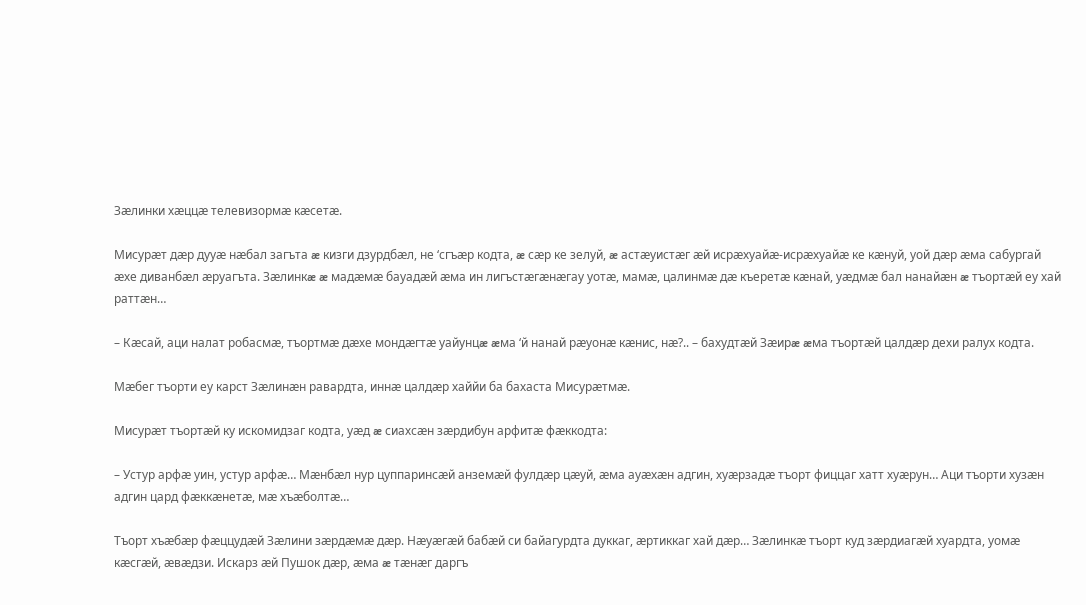Зæлинки хæццæ телевизормæ кæсетæ.

Мисурæт дæр дууæ нæбал загъта æ кизги дзурдбæл, не ‘сгъæр кодта, æ сæр ке зелуй, æ астæуистæг æй исрæхуайæ-исрæхуайæ ке кæнуй, уой дæр æма сабургай æхе диванбæл æруагъта. Зæлинкæ æ мадæмæ бауадæй æма ин лигъстæгæнæгау уотæ, мамæ, цалинмæ дæ къеретæ кæнай, уæдмæ бал нанайæн æ тъортæй еу хай раттæн…

– Кæсай, аци налат робасмæ, тъортмæ дæхе мондæгтæ уайунцæ æма ‘й нанай рæуонæ кæнис, нæ?.. – бахудтæй Зæирæ æма тъортæй цалдæр дехи ралух кодта.

Мæбег тъорти еу карст Зæлинæн равардта, иннæ цалдæр хаййи ба бахаста Мисурæтмæ.

Мисурæт тъортæй ку искомидзаг кодта, уæд æ сиахсæн зæрдибун арфитæ фæккодта:

– Устур арфæ уин, устур арфæ… Мæнбæл нур цуппаринсæй анземæй фулдæр цæуй, æма ауæхæн адгин, хуæрзадæ тъорт фиццаг хатт хуæрун… Аци тъорти хузæн адгин цард фæккæнетæ, мæ хъæболтæ…

Тъорт хъæбæр фæццудæй Зæлини зæрдæмæ дæр. Нæуæгæй бабæй си байагурдта дуккаг, æртиккаг хай дæр… Зæлинкæ тъорт куд зæрдиагæй хуардта, уомæ кæсгæй, æвæдзи. Искарз æй Пушок дæр, æма æ тæнæг даргъ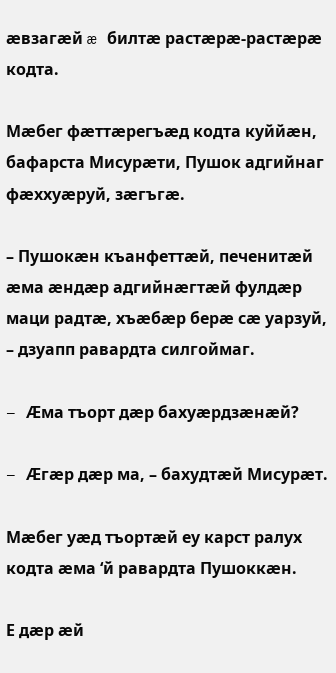æвзагæй æ билтæ растæрæ-растæрæ кодта.

Мæбег фæттæрегъæд кодта куййæн, бафарста Мисурæти, Пушок адгийнаг фæххуæруй, зæгъгæ.

– Пушокæн къанфеттæй, печенитæй æма æндæр адгийнæгтæй фулдæр маци радтæ, хъæбæр берæ сæ уарзуй, – дзуапп равардта силгоймаг.

– Æма тъорт дæр бахуæрдзæнæй?

– Æгæр дæр ма, – бахудтæй Мисурæт.

Мæбег уæд тъортæй еу карст ралух кодта æма ‘й равардта Пушоккæн.

Е дæр æй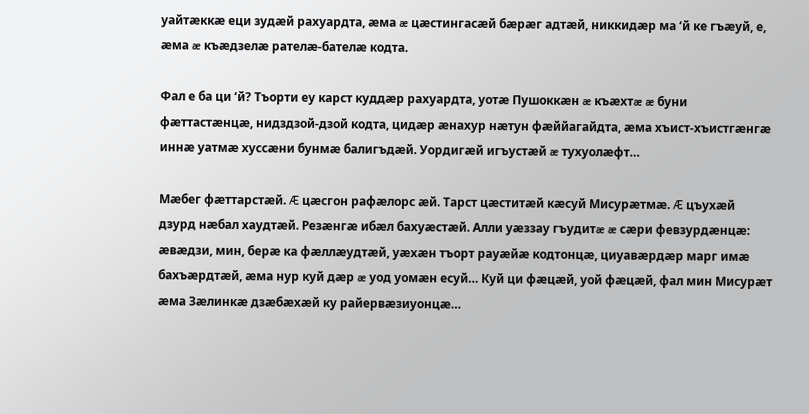уайтæккæ еци зудæй рахуардта, æма æ цæстингасæй бæрæг адтæй, никкидæр ма ‘й ке гъæуй, е, æма æ къæдзелæ рателæ-бателæ кодта.

Фал е ба ци ‘й? Тъорти еу карст куддæр рахуардта, уотæ Пушоккæн æ къæхтæ æ буни фæттастæнцæ, нидздзой-дзой кодта, цидæр æнахур нæтун фæййагайдта, æма хъист-хъистгæнгæ иннæ уатмæ хуссæни бунмæ балигъдæй. Уордигæй игъустæй æ тухуолæфт…

Мæбег фæттарстæй. Æ цæсгон рафæлорс æй. Тарст цæститæй кæсуй Мисурæтмæ. Æ цъухæй дзурд нæбал хаудтæй. Резæнгæ ибæл бахуæстæй. Алли уæззау гъудитæ æ сæри февзурдæнцæ: æвæдзи, мин, берæ ка фæллæудтæй, уæхæн тъорт рауæйæ кодтонцæ, циуавæрдæр марг имæ бахъæрдтæй, æма нур куй дæр æ уод уомæн есуй… Куй ци фæцæй, уой фæцæй, фал мин Мисурæт æма Зæлинкæ дзæбæхæй ку райервæзиуонцæ…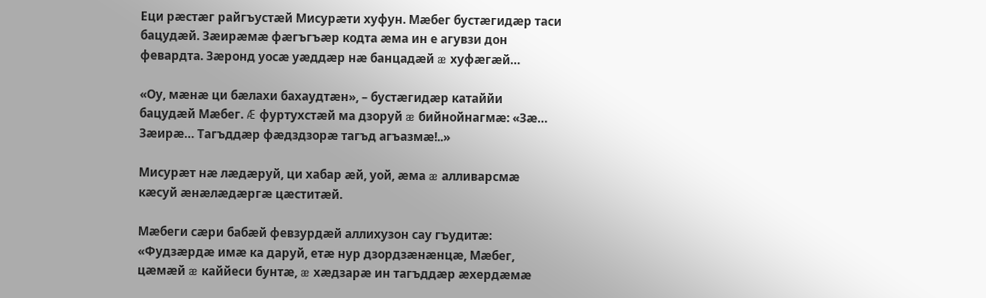Еци рæстæг райгъустæй Мисурæти хуфун. Мæбег бустæгидæр таси бацудæй. Зæирæмæ фæгъгъæр кодта æма ин е агувзи дон февардта. Зæронд уосæ уæддæр нæ банцадæй æ хуфæгæй…

«Оу, мæнæ ци бæлахи бахаудтæн», – бустæгидæр катаййи бацудæй Мæбег. Æ фуртухстæй ма дзоруй æ бийнойнагмæ: «Зæ… Зæирæ… Тагъддæр фæдздзорæ тагъд агъазмæ!..»

Мисурæт нæ лæдæруй, ци хабар æй, уой, æма æ алливарсмæ кæсуй æнæлæдæргæ цæститæй.

Мæбеги сæри бабæй февзурдæй аллихузон сау гъудитæ: «Фудзæрдæ имæ ка даруй, етæ нур дзордзæнæнцæ, Мæбег, цæмæй æ каййеси бунтæ, æ хæдзарæ ин тагъддæр æхердæмæ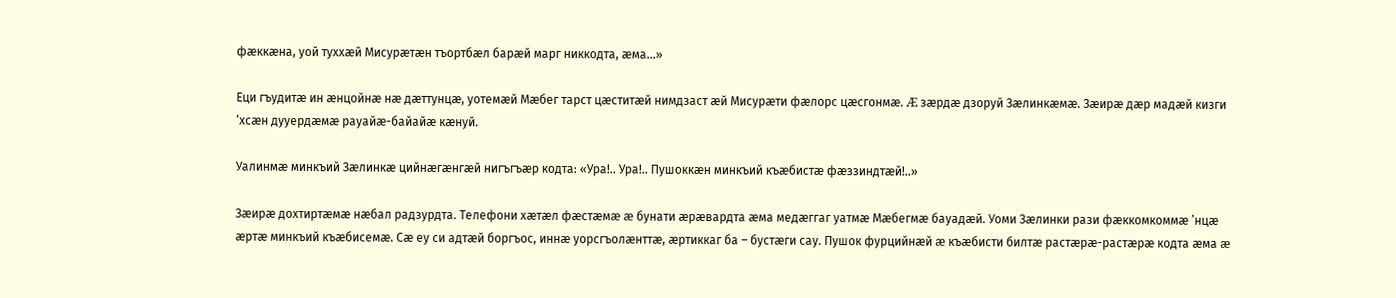фæккæна, уой туххæй Мисурæтæн тъортбæл барæй марг никкодта, æма…»

Еци гъудитæ ин æнцойнæ нæ дæттунцæ, уотемæй Мæбег тарст цæститæй нимдзаст æй Мисурæти фæлорс цæсгонмæ. Æ зæрдæ дзоруй Зæлинкæмæ. Зæирæ дæр мадæй кизги ‘хсæн дууердæмæ рауайæ-байайæ кæнуй.

Уалинмæ минкъий Зæлинкæ цийнæгæнгæй нигъгъæр кодта: «Ура!.. Ура!.. Пушоккæн минкъий къæбистæ фæззиндтæй!..»

Зæирæ дохтиртæмæ нæбал радзурдта. Телефони хæтæл фæстæмæ æ бунати æрæвардта æма медæггаг уатмæ Мæбегмæ бауадæй. Уоми Зæлинки рази фæккомкоммæ ’нцæ æртæ минкъий къæбисемæ. Сæ еу си адтæй боргъос, иннæ уорсгъолæнттæ, æртиккаг ба – бустæги сау. Пушок фурцийнæй æ къæбисти билтæ растæрæ-растæрæ кодта æма æ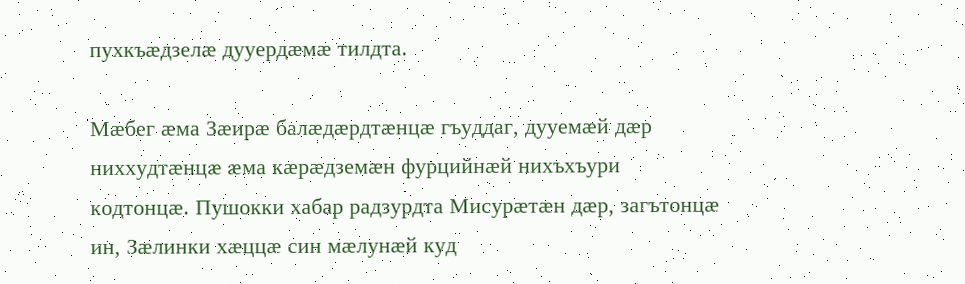пухкъæдзелæ дууердæмæ тилдта.

Мæбег æма Зæирæ балæдæрдтæнцæ гъуддаг, дууемæй дæр ниххудтæнцæ æма кæрæдземæн фурцийнæй нихъхъури кодтонцæ. Пушокки хабар радзурдта Мисурæтæн дæр, загътонцæ ин, Зæлинки хæццæ син мæлунæй куд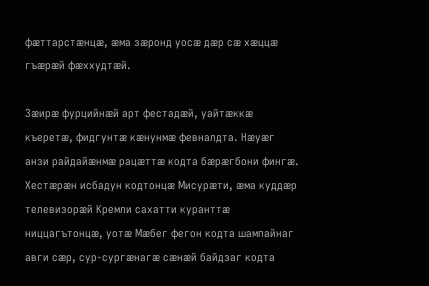фæттарстæнцæ, æма зæронд уосæ дæр сæ хæццæ гъæрæй фæххудтæй.

Зæирæ фурцийнæй арт фестадæй, уайтæккæ къеретæ, фидгунтæ кæнунмæ февналдта. Нæуæг анзи райдайæнмæ рацæттæ кодта бæрæгбони фингæ. Хестæрæн исбадун кодтонцæ Мисурæти, æма куддæр телевизорæй Кремли сахатти куранттæ ниццагътонцæ, уотæ Мæбег фегон кодта шампайнаг авги сæр, сур-сургæнагæ сæнæй байдзаг кодта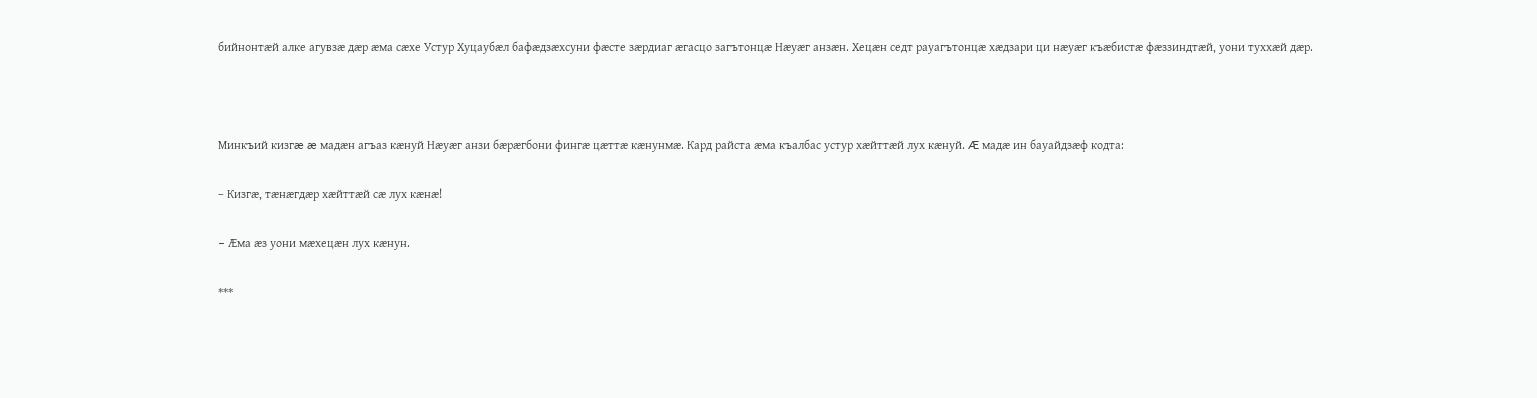бийнонтæй алке агувзæ дæр æма сæхе Устур Хуцаубæл бафæдзæхсуни фæсте зæрдиаг æгасцо загътонцæ Нæуæг анзæн. Хецæн седт рауагътонцæ хæдзари ци нæуæг къæбистæ фæззиндтæй, уони туххæй дæр.



Минкъий кизгæ æ мадæн агъаз кæнуй Нæуæг анзи бæрæгбони фингæ цæттæ кæнунмæ. Кард райста æма къалбас устур хæйттæй лух кæнуй. Æ мадæ ин бауайдзæф кодта:

– Кизгæ, тæнæгдæр хæйттæй сæ лух кæнæ!

– Æма æз уони мæхецæн лух кæнун.

***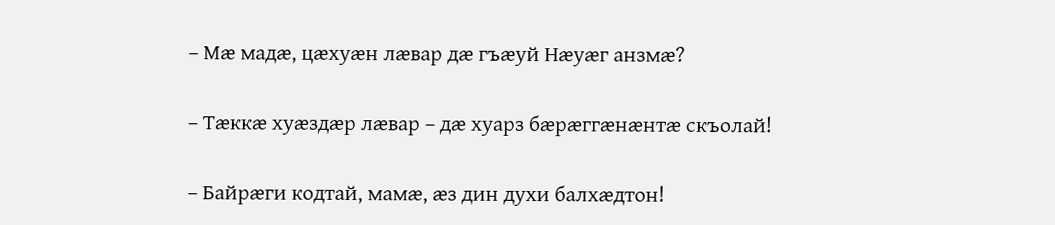– Мæ мадæ, цæхуæн лæвар дæ гъæуй Нæуæг анзмæ?

– Тæккæ хуæздæр лæвар – дæ хуарз бæрæггæнæнтæ скъолай!

– Байрæги кодтай, мамæ, æз дин духи балхæдтон!